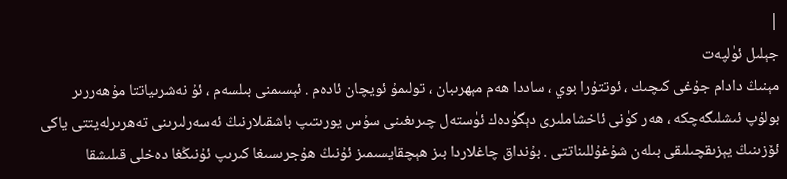|
جېلىل ئۈلپەت
مېنىڭ دادام جۇغى كىچىك ، ئوتتۇرا بوي ، ساددا ھەم مېھرىبان ، تولىمۇ ئويچان ئادەم . ئېسىمنى بىلسەم ، ئۇ نەشرىياتتا مۇھەررىر بولۇپ ئىشلىگەچكە ، ھەر كۈنى ئاخشاملىرى دېگۈدەك ئۈستەل چىرىغىنى سۇس يورىتىپ باشقىلارنىڭ ئەسەرلىرىنى تەھرىرلەيتتى ياكى ئۆزىنىڭ يېزىقچىلىقى بىلەن شۇغۇللىناتتى . بۇنداق چاغلاردا بىز ھېچقايسىمىز ئۇنىڭ ھۇجرىسىغا كىرىپ ئۇنىڭغا دەخلى قىلىشقا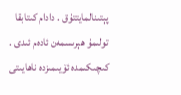پېتىنالمايتتۇق . دادام كىتابقا تولىمۇ ھېرىسمەن ئادەم ئىدى . كىچىكىمدە ئۆيىمىزدە ناھايىتى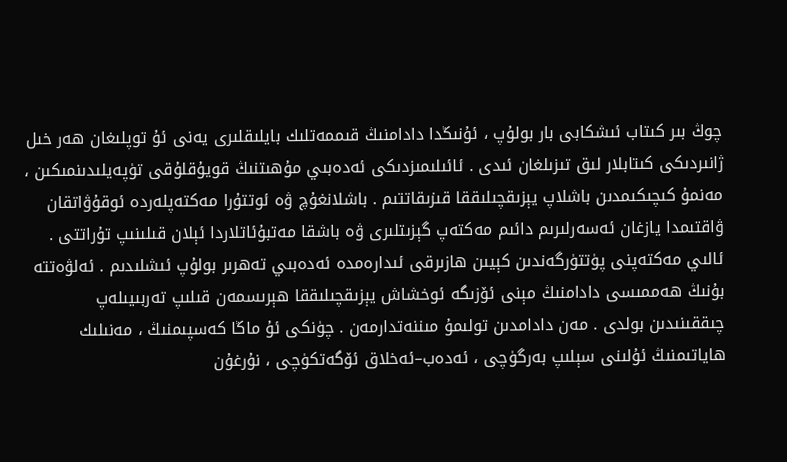چوڭ بىر كىتاب ئىشكابى بار بولۇپ ، ئۇنىڭدا دادامنىڭ قىممەتلىك بايلىقلىرى يەنى ئۇ توپلىغان ھەر خىل ژانىردىكى كىتابلار لىق تىزىلغان ئىدى . ئائىلىمىزدىكى ئەدەبىي مۇھىتنىڭ قويۇقلۇقى تۈپەيلىدىنمىكىن ، مەنمۇ كىچىكىمدىن باشلاپ يېزىقچىلىققا قىزىقاتتىم . باشلانغۇچ ۋە ئوتتۇرا مەكتەپلەردە ئوقۇۋاتقان ۋاقتىمدا يازغان ئەسەرلىرىم دائىم مەكتەپ گېزىتلىرى ۋە باشقا مەتبۇئاتلاردا ئېلان قىلىنىپ تۇراتتى . ئالىي مەكتەپنى پۈتتۈرگەندىن كېيىن ھازىرقى ئىدارەمدە ئەدەبىي تەھرىر بولۇپ ئىشلىدىم . ئەلۋەتتە بۇنىڭ ھەممىسى دادامنىڭ مېنى ئۆزىگە ئوخشاش يېزىقچىلىققا ھېرىسمەن قىلىپ تەربىيىلەپ چىققىنىدىن بولدى . مەن دادامدىن تولىمۇ مىننەتدارمەن . چۈنكى ئۇ ماڭا كەسپىمنىڭ ، مەنىلىك ھاياتىمنىڭ ئۇلىنى سېلىپ بەرگۈچى ، ئەدەب–ئەخلاق ئۆگەتكۈچى ، نۇرغۇن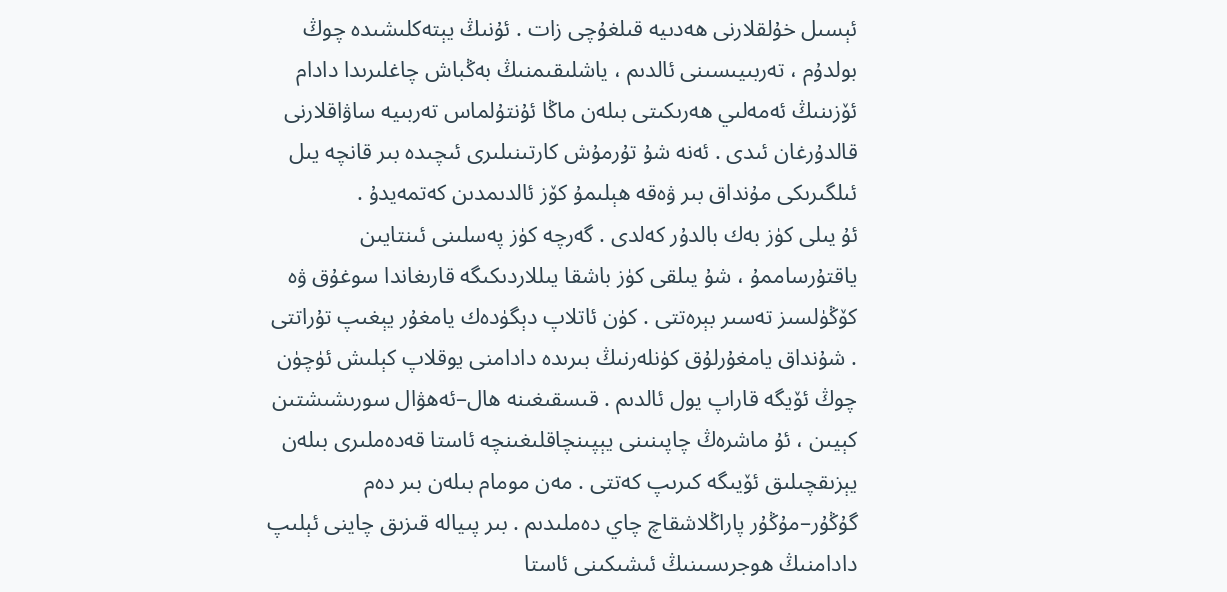ئېسىل خۇلقلارنى ھەدىيە قىلغۇچى زات . ئۇنىڭ يېتەكلىشىدە چوڭ بولدۇم ، تەربىيىسىنى ئالدىم ، ياشلىقىمنىڭ بەڭباش چاغلىرىدا دادام ئۆزىنىڭ ئەمەلىي ھەرىكىتى بىلەن ماڭا ئۇنتۇلماس تەربىيە ساۋاقلارنى قالدۇرغان ئىدى . ئەنە شۇ تۇرمۇش كارتىنىلىرى ئىچىدە بىر قانچە يىل ئىلگىرىكى مۇنداق بىر ۋەقە ھېلىمۇ كۆز ئالدىمدىن كەتمەيدۇ .
ئۇ يىلى كۈز بەك بالدۇر كەلدى . گەرچە كۈز پەسلىنى ئىنتايىن ياقتۇرساممۇ ، شۇ يىلقى كۈز باشقا يىللاردىكىگە قارىغاندا سوغۇق ۋە كۆڭۈلسىز تەسىر بېرەتتى . كۈن ئاتلاپ دېگۈدەك يامغۇر يېغىپ تۇراتتى . شۇنداق يامغۇرلۇق كۈنلەرنىڭ بىرىدە دادامنى يوقلاپ كېلىش ئۈچۈن چوڭ ئۆيگە قاراپ يول ئالدىم . قىسقىغىنە ھال–ئەھۋال سورىشىشتىن كېيىن ، ئۇ ماشرەڭ چاپىنىنى يېپىنچاقلىغىنچە ئاستا قەدەملىرى بىلەن يېزىقچىلىق ئۆيىگە كىرىپ كەتتى . مەن مومام بىلەن بىر دەم گۇڭۇر–مۇڭۇر پاراڭلاشقاچ چاي دەملىدىم . بىر پىيالە قىزىق چاينى ئېلىپ دادامنىڭ ھوجرىسىنىڭ ئىشىكىنى ئاستا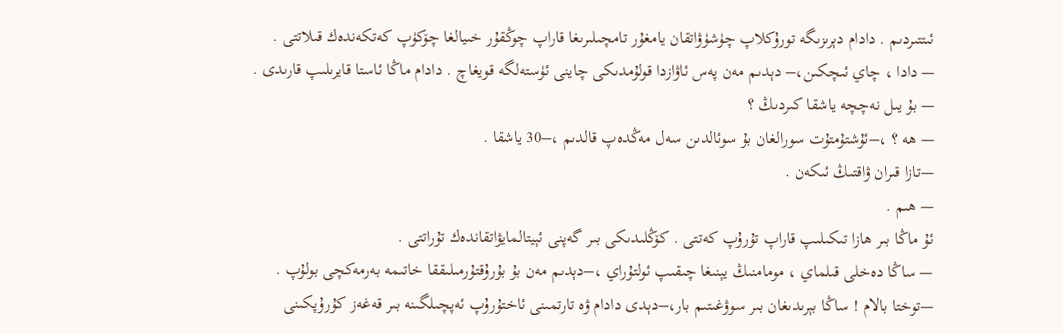ئىتتىردىم . دادام دېرىزىگە تورۇكلاپ چۈشۈۋاتقان يامغۇر تامچىلىرىغا قاراپ چوڭقۇر خىيالغا چۆكۈپ كەتكەندەك قىلاتتى .
— دادا ، چاي ئىچكىن،– دېدىم مەن پەس ئاۋازدا قولۇمدىكى چاينى ئۈستەلگە قويغاچ . دادام ماڭا ئاستا قايرىلىپ قارىدى .
— بۇ يىل نەچچە ياشقا كىردىڭ ؟
— ھە ؟ ،–ئۇشتۇمتۇت سورالغان بۇ سوئالدىن سەل مەڭدەپ قالدىم ،–30 ياشقا .
—تازا قىران ۋاقتىڭ ئىكەن .
— ھىم .
ئۇ ماڭا بىر ھازا تىكىلىپ قاراپ تۇرۇپ كەتتى . كۆڭلىدىكى بىر گەپنى ئېيتالمايۋاتقاندەك تۇراتتى .
— ساڭا دەخلى قىلماي ، مومامنىڭ يېنىغا چىقىپ ئولتۇراي ،–دېدىم مەن بۇ بۇرۇقتۇرمىلىققا خاتىمە بەرمەكچى بولۇپ .
—توختا بالام ! ساڭا بېرىدىغان بىر سوۋغىتىم بار،–دېدى دادام ۋە تارتمىنى ئاختۇرۇپ ئەپچىلگىنە بىر قەغەز كۇرۇپكىنى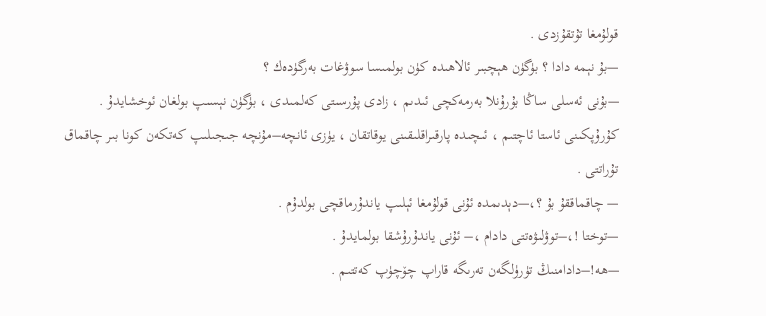قولۇمغا تۇتقۇزدى .
—بۇ نېمە دادا ؟ بۈگۈن ھېچبىر ئالاھىدە كۈن بولمىسا سوۋغات بەرگۈدەك ؟
—بۇنى ئەسلى ساڭا بۇرۇنلا بەرمەكچى ئىدىم ، زادى پۇرسىتى كەلمىدى ، بۈگۈن نېسىپ بولغان ئوخشايدۇ .
كۇرۇپكىنى ئاستا ئاچتىم ، ئىچىدە پارقىراقلىقىنى يوقاتقان ، يۈزى ئانچە–مۇنچە جىجىلىپ كەتكەن كونا بىر چاقماق تۇراتتى .
— چاقماققۇ بۇ ؟،—دېدىمدە ئۇنى قولۇمغا ئېلىپ ياندۇرماقچى بولدۇم .
—توختا !،–توۋلىۋەتتى دادام ،– ئۇنى ياندۇرۇشقا بولمايدۇ .
—ھە!–دادامنىڭ تۈرۈلگەن تەرىگە قاراپ چۆچۈپ كەتتىم .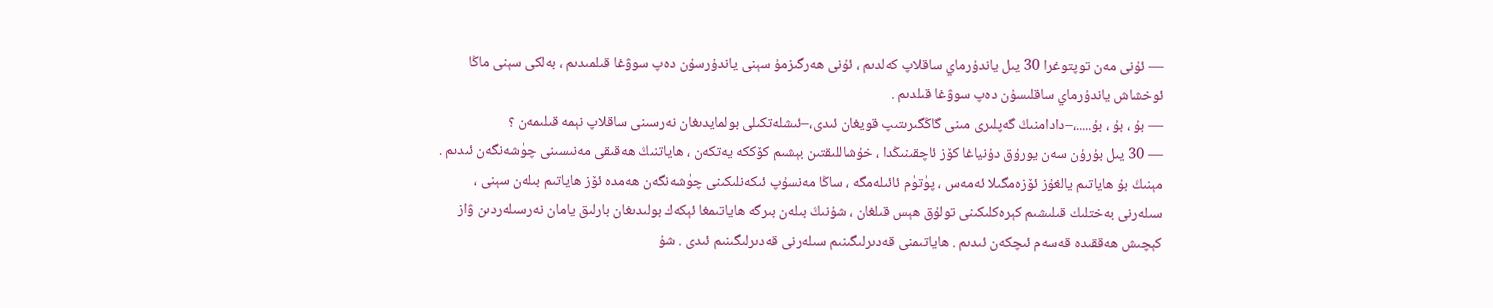— ئۇنى مەن توپتوغرا 30 يىل ياندۇرماي ساقلاپ كەلدىم ، ئۇنى ھەرگىزمۇ سېنى ياندۇرسۇن دەپ سوۋغا قىلمىدىم ، بەلكى سېنى ماڭا ئوخشاش ياندۇرماي ساقلىسۇن دەپ سوۋغا قىلدىم .
— بۇ ، بۇ ، بۇ.....،–دادامنىڭ گەپلىرى مىنى گاڭگىرىتىپ قويغان ئىدى،–ئىشلەتكىلى بولمايدىغان نەرسىنى ساقلاپ نېمە قىلىمەن ؟
— 30 يىل بۇرۇن سەن يورۇق دۇنياغا كۆز ئاچقىنىڭدا ، خۇشاللىقتىن بېشىم كۆككە يەتكەن ، ھاياتنىڭ ھەقىقى مەنىسىنى چۈشەنگەن ئىدىم . مېنىڭ بۇ ھاياتىم يالغۇز ئۆزەمگىلا ئەمەس ، پۈتۈم ئائىلەمگە ، ساڭا مەنسۇپ ئىكەنلىكىنى چۈشەنگەن ھەمدە ئۆز ھاياتىم بىلەن سېنى ، سىلەرنى بەختلىك قىلىشىم كېرەكلىكىنى تولۇق ھېس قىلغان ، شۇنىڭ بىلەن بىرگە ھاياتىمغا ئېكەك بولىدىغان بارلىق يامان نەرسىلەردىن ۋاز كېچىش ھەققىدە قەسەم ئىچكەن ئىدىم . ھاياتىمنى قەدىرلىگىنىم سىلەرنى قەدىرلىگىنىم ئىدى . شۇ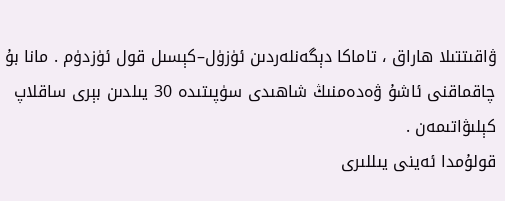ۋاقىتتىلا ھاراق ، تاماكا دېگەنلەردىن ئۈزۈل–كېسىل قول ئۈزدۈم . مانا بۇ چاقماقنى ئاشۇ ۋەدەمنىڭ شاھىدى سۈپىتىدە 30 يىلدىن بېرى ساقلاپ كېلىۋاتىمەن .
قولۇمدا ئەينى يىللىرى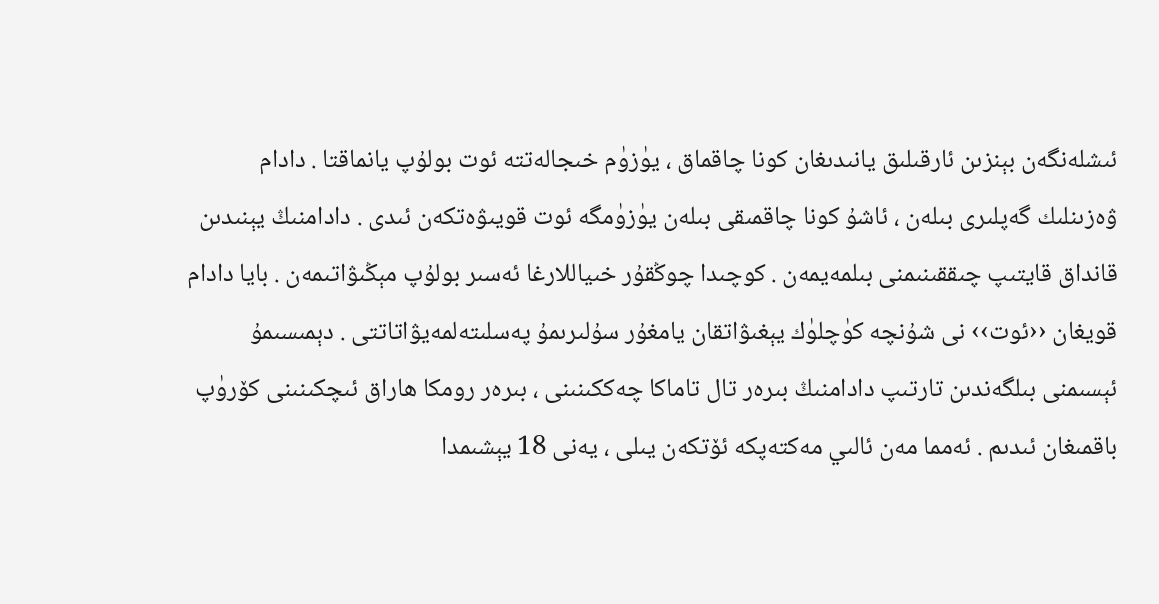ئىشلەنگەن بېنزىن ئارقىلىق يانىدىغان كونا چاقماق ، يۈزۈم خىجالەتتە ئوت بولۇپ يانماقتا . دادام ۋەزىنلىك گەپلىرى بىلەن ، ئاشۇ كونا چاقمىقى بىلەن يۈزۈمگە ئوت قويىۋەتكەن ئىدى . دادامنىڭ يېنىدىن قانداق قايتىپ چىققىنىمنى بىلمەيمەن . كوچىدا چوڭقۇر خىياللارغا ئەسىر بولۇپ مېڭىۋاتىمەن . بايا دادام قويغان ‹‹ئوت›› نى شۇنچە كۈچلۈك يېغىۋاتقان يامغۇر سۇلىرىمۇ پەسلىتەلمەيۋاتاتتى . دېمىسىمۇ ئېسىمنى بىلگەندىن تارتىپ دادامنىڭ بىرەر تال تاماكا چەككىنىنى ، بىرەر رومكا ھاراق ئىچكىنىنى كۆرۈپ باقمىغان ئىدىم . ئەمما مەن ئالىي مەكتەپكە ئۆتكەن يىلى ، يەنى 18 يېشىمدا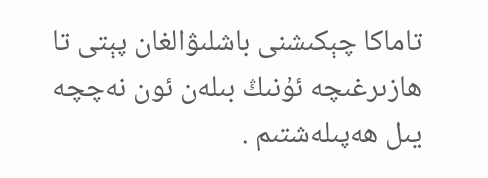تاماكا چېكىشنى باشلىۋالغان پېتى تا ھازىرغىچە ئۇنىڭ بىلەن ئون نەچچە يىل ھەپىلەشتىم .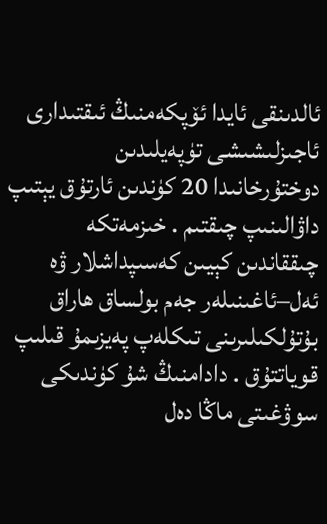ئالدىنقى ئايدا ئۆپكەمنىڭ ئىقتىدارى ئاجىزلىشىشى تۈپەيلىدىن دوختۇرخانىدا 20 كۈندىن ئارتۇق يېتىپ داۋالىنىپ چىقتىم . خىزمەتكە چىققاندىن كېيىن كەسىپداشلار ۋە ئەل–ئاغىنىلەر جەم بولساق ھاراق بۇتۇلكىلىرىنى تىكلەپ پەيزىمۇ قىلىپ قوياتتۇق . دادامنىڭ شۇ كۈندىكى سوۋغىتى ماڭا دەل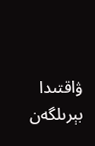ۋاقتىدا بېرىلگەن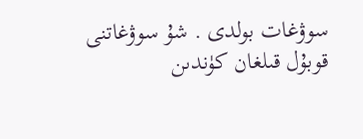سوۋغات بولدى . شۇ سوۋغاتنى قوبۇل قىلغان كۈندىن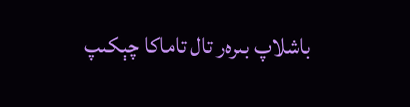باشلاپ بىرەر تال تاماكا چېكىپ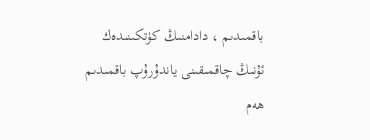باقمىدىم ، دادامنىڭ كۈتكىنىدەك ئۇنىڭ چاقمىقىنى ياندۇرۇپ باقمىدىم ھەم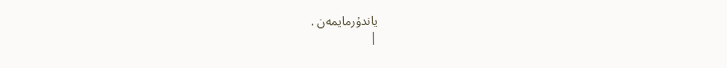ياندۇرمايمەن .
|